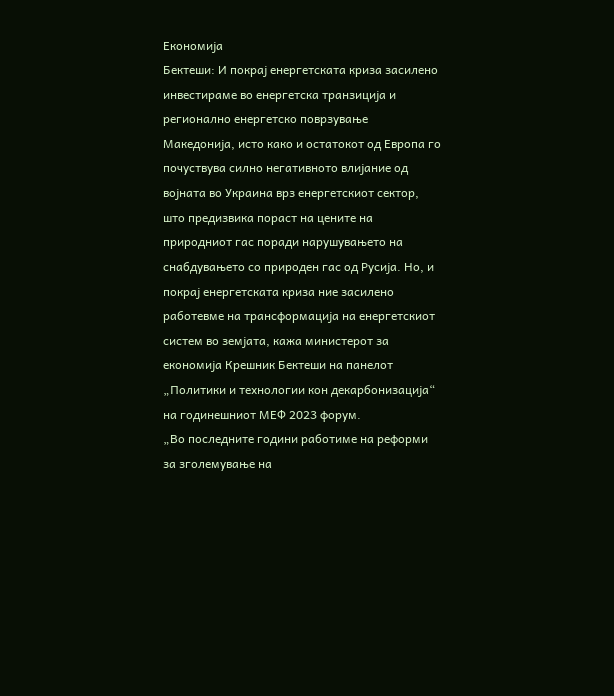Економија
Бектеши: И покрај енергетската криза засилено инвестираме во енергетска транзиција и регионално енергетско поврзување
Македонија, исто како и остатокот од Европа го почуствува силно негативното влијание од војната во Украина врз енергетскиот сектор, што предизвика пораст на цените на природниот гас поради нарушувањето на снабдувањето со природен гас од Русија. Но, и покрај енергетската криза ние засилено работевме на трансформација на енергетскиот систем во земјата, кажа министерот за економија Крешник Бектеши на панелот „Политики и технологии кон декарбонизација“ на годинешниот МЕФ 2023 форум.
„Во последните години работиме на реформи за зголемување на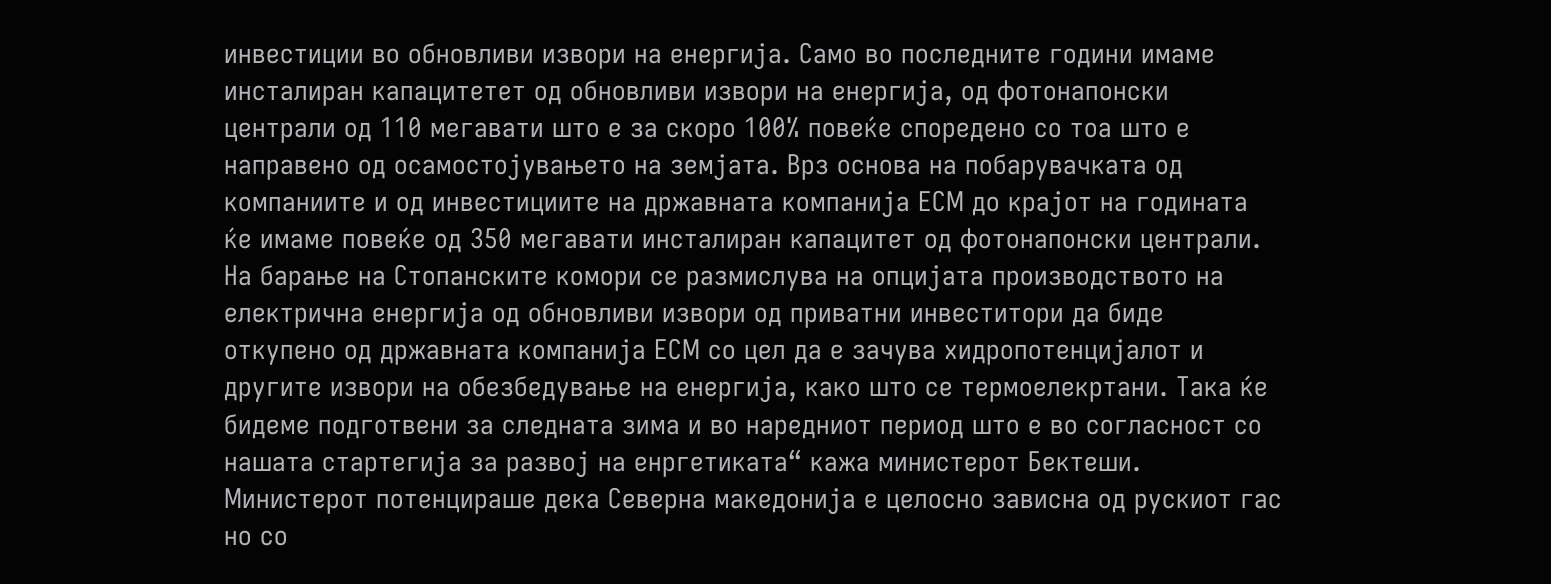инвестиции во обновливи извори на енергија. Само во последните години имаме инсталиран капацитетет од обновливи извори на енергија, од фотонапонски централи од 110 мегавати што е за скоро 100% повеќе споредено со тоа што е направено од осамостојувањето на земјата. Врз основа на побарувачката од компаниите и од инвестициите на државната компанија ЕСМ до крајот на годината ќе имаме повеќе од 350 мегавати инсталиран капацитет од фотонапонски централи. На барање на Стопанските комори се размислува на опцијата производството на електрична енергија од обновливи извори од приватни инвеститори да биде откупено од државната компанија ЕСМ со цел да е зачува хидропотенцијалот и другите извори на обезбедување на енергија, како што се термоелекртани. Така ќе бидеме подготвени за следната зима и во наредниот период што е во согласност со нашата стартегија за развој на енргетиката“ кажа министерот Бектеши.
Министерот потенцираше дека Северна македонија е целосно зависна од рускиот гас но со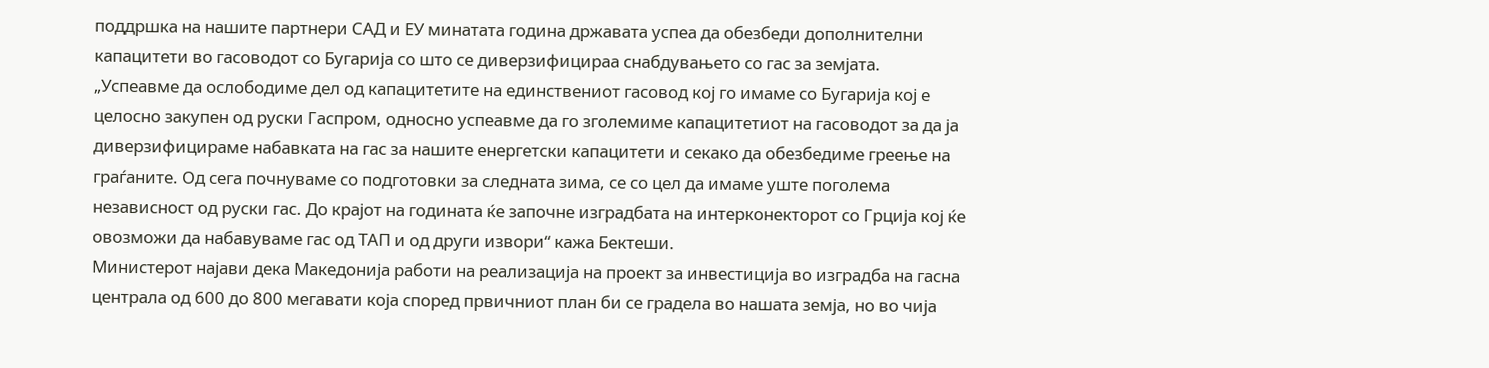поддршка на нашите партнери САД и ЕУ минатата година државата успеа да обезбеди дополнителни капацитети во гасоводот со Бугарија со што се диверзифицираа снабдувањето со гас за земјата.
„Успеавме да ослободиме дел од капацитетите на единствениот гасовод кој го имаме со Бугарија кој е целосно закупен од руски Гаспром, односно успеавме да го зголемиме капацитетиот на гасоводот за да ја диверзифицираме набавката на гас за нашите енергетски капацитети и секако да обезбедиме греење на граѓаните. Од сега почнуваме со подготовки за следната зима, се со цел да имаме уште поголема независност од руски гас. До крајот на годината ќе започне изградбата на интерконекторот со Грција кој ќе овозможи да набавуваме гас од ТАП и од други извори“ кажа Бектеши.
Министерот најави дека Македонија работи на реализација на проект за инвестиција во изградба на гасна централа од 600 до 800 мегавати која според првичниот план би се градела во нашата земја, но во чија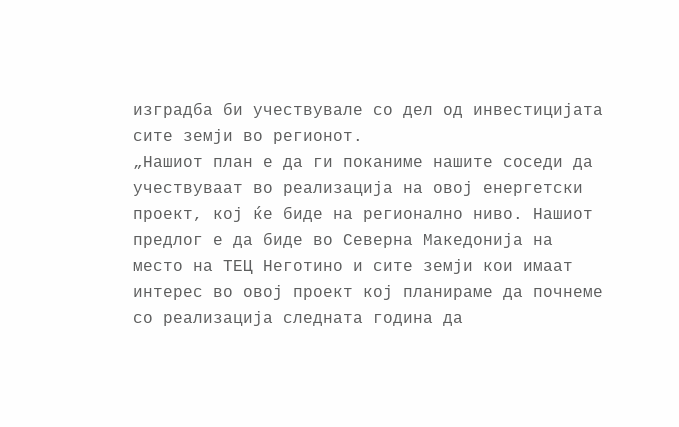изградба би учествувале со дел од инвестицијата сите земји во регионот.
„Нашиот план е да ги поканиме нашите соседи да учествуваат во реализација на овој енергетски проект, кој ќе биде на регионално ниво. Нашиот предлог е да биде во Северна Македонија на место на ТЕЦ Неготино и сите земји кои имаат интерес во овој проект кој планираме да почнеме со реализација следната година да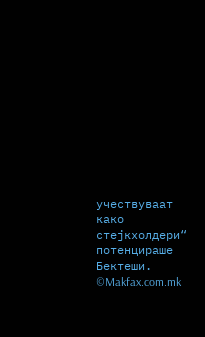учествуваат како стејкхолдери“ потенцираше Бектеши.
©Makfax.com.mk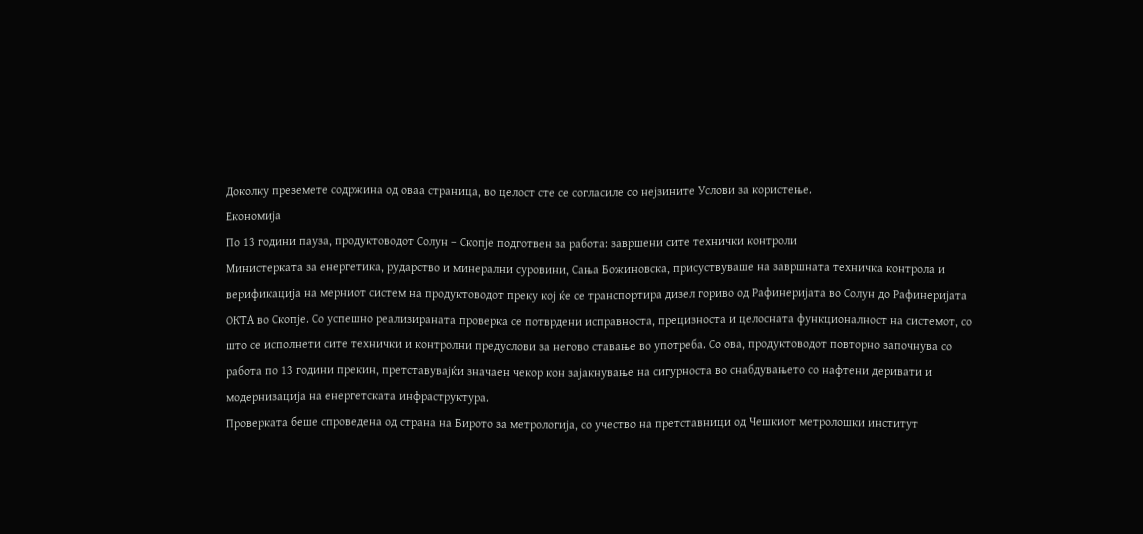Доколку преземете содржина од оваа страница, во целост сте се согласиле со нејзините Услови за користење.
Економија
По 13 години пауза, продуктоводот Солун – Скопје подготвен за работа: завршени сите технички контроли
Министерката за енергетика, рударство и минерални суровини, Сања Божиновска, присуствуваше на завршната техничка контрола и верификација на мерниот систем на продуктоводот преку кој ќе се транспортира дизел гориво од Рафинеријата во Солун до Рафинеријата ОКТА во Скопје. Со успешно реализираната проверка се потврдени исправноста, прецизноста и целосната функционалност на системот, со што се исполнети сите технички и контролни предуслови за негово ставање во употреба. Со ова, продуктоводот повторно започнува со работа по 13 години прекин, претставувајќи значаен чекор кон зајакнување на сигурноста во снабдувањето со нафтени деривати и модернизација на енергетската инфраструктура.
Проверката беше спроведена од страна на Бирото за метрологија, со учество на претставници од Чешкиот метролошки институт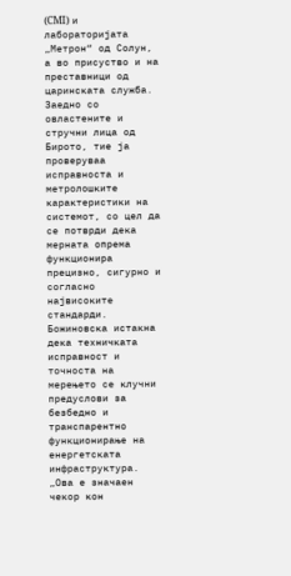(CMI) и лабораторијата „Метрон“ од Солун, а во присуство и на преставници од царинската служба. Заедно со овластените и стручни лица од Бирото, тие ја проверуваа исправноста и метролошките карактеристики на системот, со цел да се потврди дека мерната опрема функционира прецизно, сигурно и согласно највисоките стандарди.
Божиновска истакна дека техничката исправност и точноста на мерењето се клучни предуслови за безбедно и транспарентно функционирање на енергетската инфраструктура.
„Ова е значаен чекор кон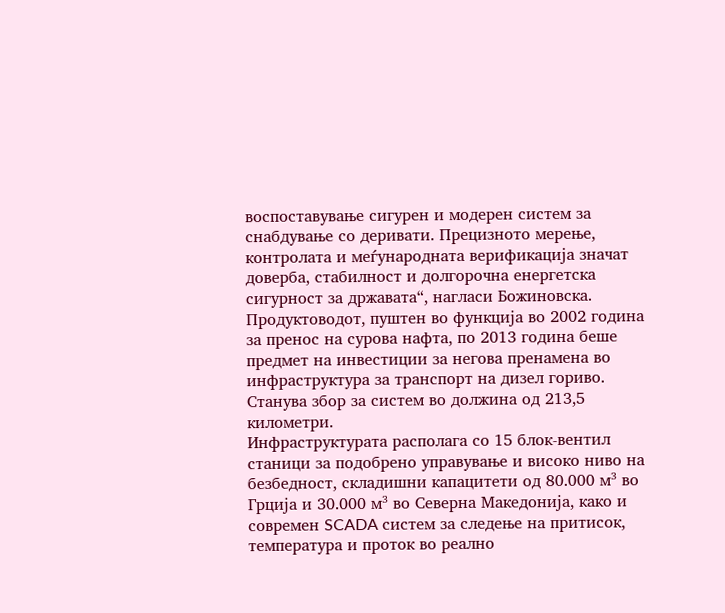воспоставување сигурен и модерен систем за снабдување со деривати. Прецизното мерење, контролата и меѓународната верификација значат доверба, стабилност и долгорочна енергетска сигурност за државата“, нагласи Божиновска.
Продуктоводот, пуштен во функција во 2002 година за пренос на сурова нафта, по 2013 година беше предмет на инвестиции за негова пренамена во инфраструктура за транспорт на дизел гориво. Станува збор за систем во должина од 213,5 километри.
Инфраструктурата располага со 15 блок-вентил станици за подобрено управување и високо ниво на безбедност, складишни капацитети од 80.000 м³ во Грција и 30.000 м³ во Северна Македонија, како и современ SCADA систем за следење на притисок, температура и проток во реално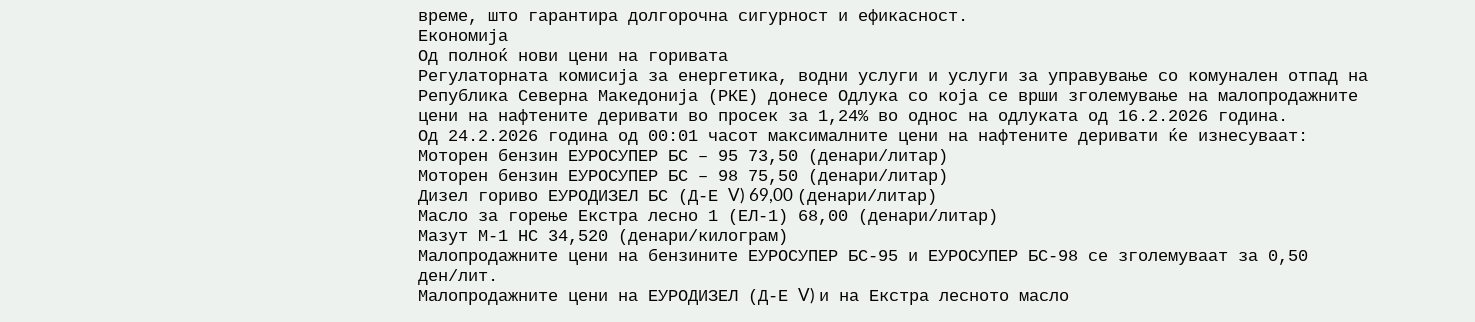време, што гарантира долгорочна сигурност и ефикасност.
Економија
Од полноќ нови цени на горивата
Регулаторната комисија за енергетика, водни услуги и услуги за управување со комунален отпад на Република Северна Македонија (РКЕ) донесе Одлука со која се врши зголемување на малопродажните цени на нафтените деривати во просек за 1,24% во однос на одлуката од 16.2.2026 година.
Од 24.2.2026 година од 00:01 часот максималните цени на нафтените деривати ќе изнесуваат:
Моторен бензин ЕУРОСУПЕР БС – 95 73,50 (денари/литар)
Моторен бензин ЕУРОСУПЕР БС – 98 75,50 (денари/литар)
Дизел гориво ЕУРОДИЗЕЛ БС (Д-Е V) 69,00 (денари/литар)
Масло за горење Екстра лесно 1 (ЕЛ-1) 68,00 (денари/литар)
Мазут М-1 НС 34,520 (денари/килограм)
Малопродажните цени на бензините ЕУРОСУПЕР БС-95 и ЕУРОСУПЕР БС-98 се зголемуваат за 0,50 ден/лит.
Малопродажните цени на ЕУРОДИЗЕЛ (Д-Е V) и на Екстра лесното масло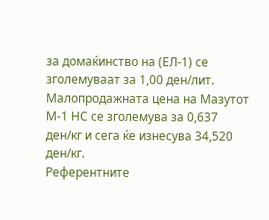за домаќинство на (ЕЛ-1) се зголемуваат за 1,00 ден/лит.
Малопродажната цена на Мазутот М-1 НС се зголемува за 0,637 ден/кг и сега ќе изнесува 34,520 ден/кг.
Референтните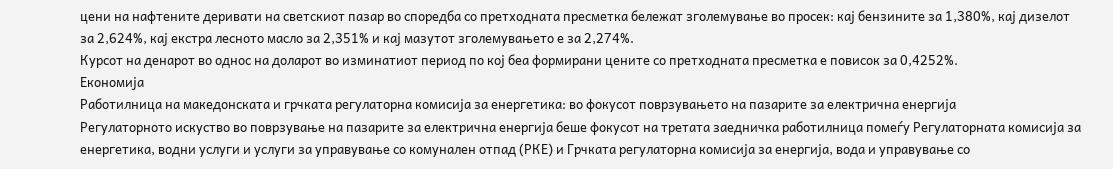цени на нафтените деривати на светскиот пазар во споредба со претходната пресметка бележат зголемување во просек: кај бензините за 1,380%, кај дизелот за 2,624%, кај екстра лесното масло за 2,351% и кај мазутот зголемувањето е за 2,274%.
Курсот на денарот во однос на доларот во изминатиот период по кој беа формирани цените со претходната пресметка е повисок за 0,4252%.
Економија
Работилница на македонската и грчката регулаторна комисија за енергетика: во фокусот поврзувањето на пазарите за електрична енергија
Регулаторното искуство во поврзување на пазарите за електрична енергија беше фокусот на третата заедничка работилница помеѓу Регулаторната комисија за енергетика, водни услуги и услуги за управување со комунален отпад (РКЕ) и Грчката регулаторна комисија за енергија, вода и управување со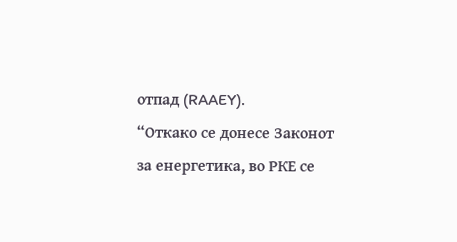отпад (RAAEY).
“Откако се донесе Законот за енергетика, во РКЕ се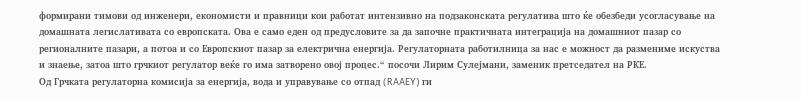формирани тимови од инженери, економисти и правници кои работат интензивно на подзаконската регулатива што ќе обезбеди усогласување на домашната легислативата со европската. Ова е само еден од предусловите за да започне практичната интеграција на домашниот пазар со регионалните пазари, а потоа и со Европскиот пазар за електрична енергија. Регулаторната работилница за нас е можност да размениме искуства и знаење, затоа што грчкиот регулатор веќе го има затворено овој процес.“ посочи Лирим Сулејмани, заменик претседател на РКЕ.
Од Грчката регулаторна комисија за енергија, вода и управување со отпад (RAAEY) ги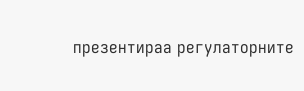презентираа регулаторните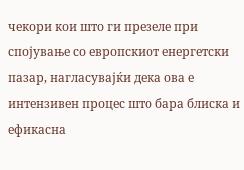чекори кои што ги презеле при спојување со европскиот енергетски пазар, нагласувајќи дека ова е интензивен процес што бара блиска и ефикасна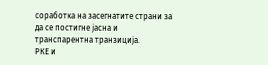соработка на засегнатите страни за да се постигне јасна и транспарентна транзиција.
РКЕ и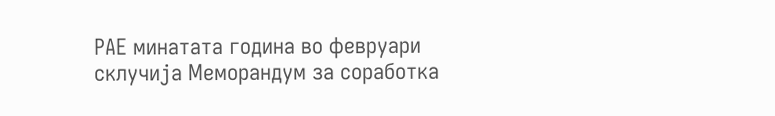РАЕ минатата година во февруари склучија Меморандум за соработка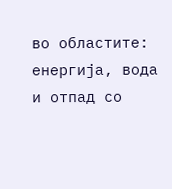во областите: енергија, вода и отпад со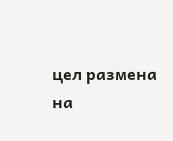цел размена на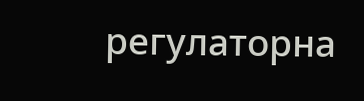регулаторна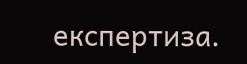експертиза.